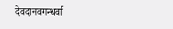देवदानवगन्धर्वा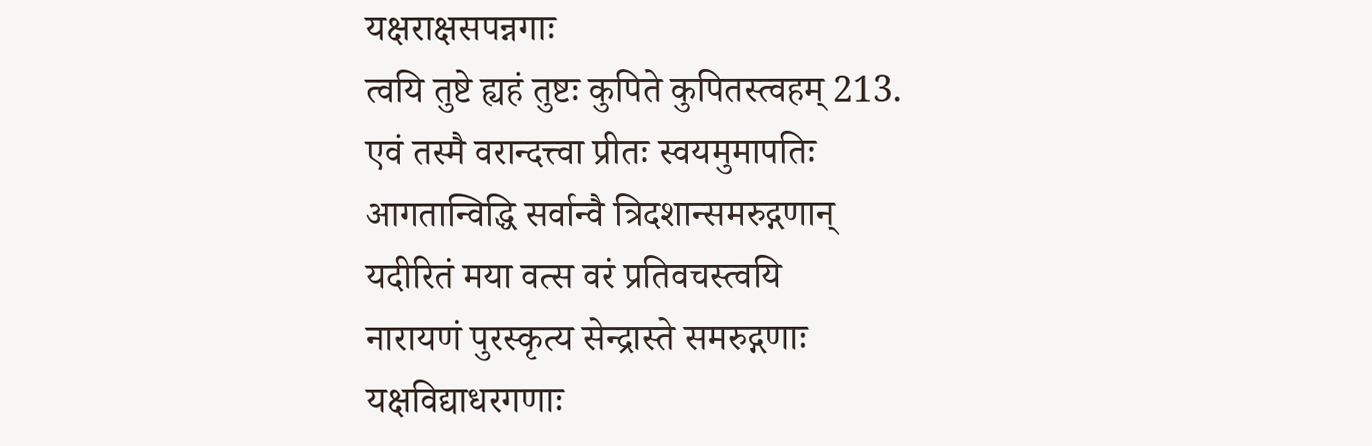यक्षराक्षसपन्नगाः
त्वयि तुष्टे ह्यहं तुष्टः कुपिते कुपितस्त्वहम् 213.
एवं तस्मै वरान्दत्त्वा प्रीतः स्वयमुमापतिः
आगतान्विद्धि सर्वान्वै त्रिदशान्समरुद्गणान्
यदीरितं मया वत्स वरं प्रतिवचस्त्वयि
नारायणं पुरस्कृत्य सेन्द्रास्ते समरुद्गणाः
यक्षविद्याधरगणाः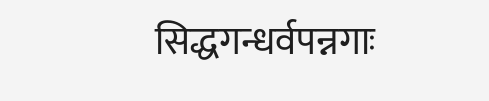सिद्धगन्धर्वपन्नगाः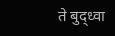ते बुद्ध्वा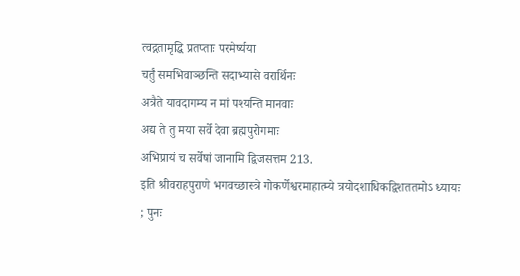त्वद्गतामृद्धि प्रतप्ताः परमेर्ष्यया
चर्तुं समभिवाञ्छन्ति सदाभ्यासे वरार्थिनः
अत्रैते यावदागम्य न मां पश्यन्ति मानवाः
अद्य ते तु मया सर्वे देवा ब्रह्मपुरोगमाः
अभिप्रायं च सर्वेषां जानामि द्विजसत्तम 213.
इति श्रीवराहपुराणे भगवच्छास्त्रे गोकर्णेश्वरमाहात्म्ये त्रयोदशाधिकद्विशततमोऽ ध्यायः
; पुनः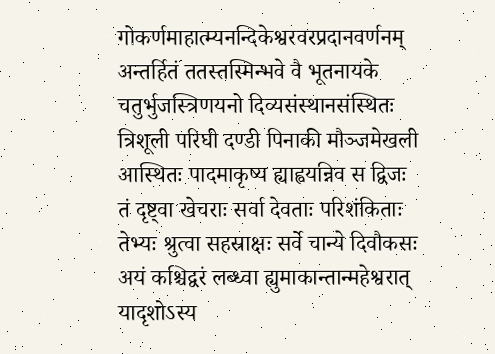गोकर्णमाहात्म्यनन्दिकेश्वरवरप्रदानवर्णनम् अन्तर्हितं ततस्तस्मिन्भवे वै भूतनायके
चतुर्भुजस्त्रिणयनो दिव्यसंस्थानसंस्थितः
त्रिशूली परिघी दण्डी पिनाकी मौञ्जमेखली
आस्थितः पादमाकृष्य ह्याह्वयन्निव स द्विजः
तं दृष्ट्वा खेचराः सर्वा देवताः परिशंकिताः
तेभ्यः श्रुत्वा सहस्राक्षः सर्वे चान्ये दिवौकसः
अयं कश्चिद्वरं लब्ध्वा ह्युमाकान्तान्महेश्वरात्
यादृशोऽस्य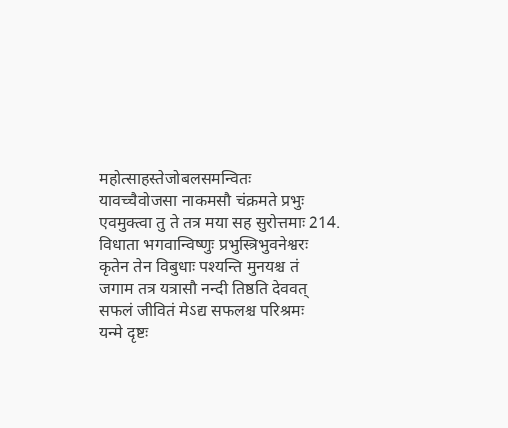महोत्साहस्तेजोबलसमन्वितः
यावच्चैवोजसा नाकमसौ चंक्रमते प्रभुः
एवमुक्त्वा तु ते तत्र मया सह सुरोत्तमाः 214.
विधाता भगवान्विष्णुः प्रभुस्त्रिभुवनेश्वरः
कृतेन तेन विबुधाः पश्यन्ति मुनयश्च तं
जगाम तत्र यत्रासौ नन्दी तिष्ठति देववत् सफलं जीवितं मेऽद्य सफलश्च परिश्रमः
यन्मे दृष्टः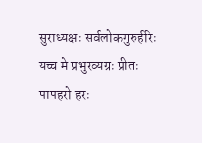सुराध्यक्षः सर्वलोकगुरुर्हरिः
यच्च मे प्रभुरव्यग्रः प्रीतः पापहरो हरः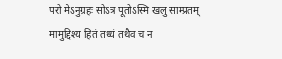परो मेऽनुग्रहः सोऽत्र पूतोऽस्मि खलु साम्प्रतम्
मामुद्दिश्य हितं तथ्यं तथैव च न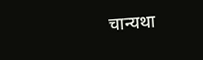चान्यथा